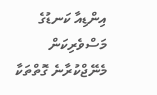އިންޑިއާ ކަނޑުގެ މަސްވެރިކަން މެނޭޖްކުރާނެ ގޮތްތަކާ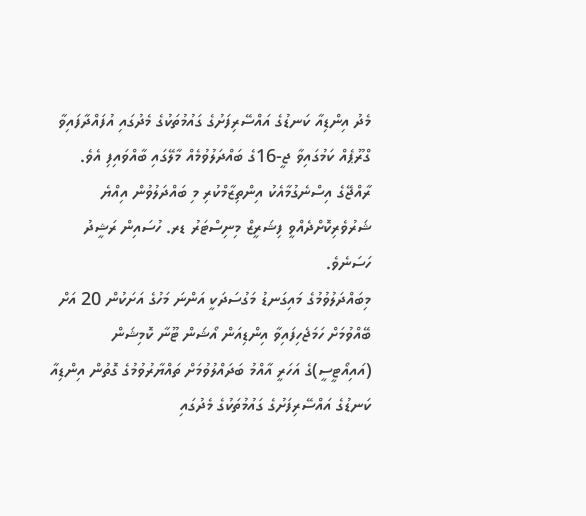މެދު އިންޑިއާ ކަނޑުގެ އައްސޭރިފަށުގެ ގައުމުތަކުގެ މެދުގައި އުފައްދާފައިވާ ގްރޫޕެއް ކަމުގައިވާ ޖީ-16ގެ ބައްދަލުވުމެއް މާލޭގައި ބާއްވައިފި އެވެ.
ރާއްޖޭގެ އިސްނެގުމާއެކު އިންތިޒާމްކުރި މި ބައްދަލުވުން އިއްޔެ ޝަރުވެރިކޮށްދެއްވީ ފިޝަރީޒް މިނިސްޓަރު ޑރ. ހުސައިން ރަޝީދު ހަސަނެވެ.
މިބައްދަލުވުމުގެ މައިގަނޑު މަގުސަދަކީ އަންނަ މަހުގެ އަށަކުން 20 އަށް ބޭއްވުމަށް ހަމަޖެހިފައިވާ އިންޑިއަން އޯޝަން ޓޫނާ ކޮމިޝަން (އައިއޯޓީސީ)ގެ އަހަރީ އާއްމު ބަދައްލުވުމަށް ތައްޔާރުވުމުގެ ގޮތުން އިންޑިއާ ކަނޑުގެ އައްސޭރިފަށުގެ ގައުމުތަކުގެ މެދުގައި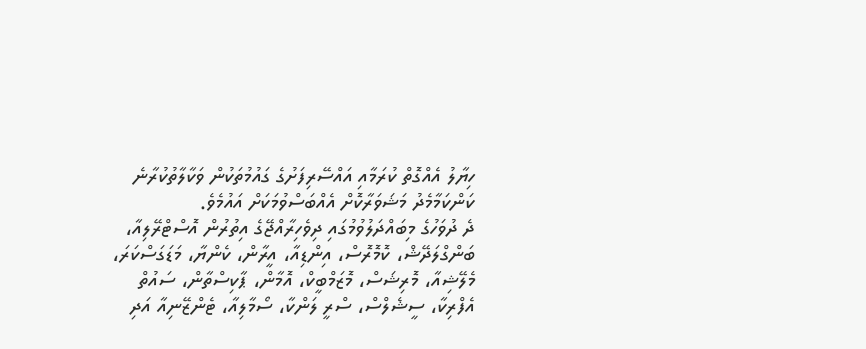ހިޔާލު އެއްގޮތް ކުރަމާއި އައްސޭރިފަށުގެ ގައުމުތަކުން ވަކާލާތުކުރާނެ ކަންކަމާމެދު މަޝަވަރާކޮށް އެއްބަސްވުމަކަށް އައުމެވެ.
ދެ ދުވަހުގެ މިބައްދަލުވުމުގައި ދިވެހިރާއްޖޭގެ އިތުރުން އޮސްޓްރޭލިއާ، ބަންގްލަދޭޝް، ކޮމޮރޮސް، އިންޑިއާ، އީރާން، ކެންޔާ، މަޑަގަސްކަރަ، މެލޭޝިއާ، މޮރިޝަސް، މޮޒަމްބީކް، އޮމާން، ޕާކިސްތާން، ސައުތް އެފްރިކާ، ސީޝެލްސް، ސްރީ ލަންކާ، ސޯމާލިއާ، ޓެންޒޭނިއާ އަދި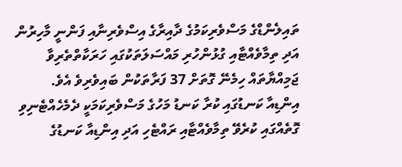ތައިލެންޑްގެ މަސްވެރިކަމުގެ ދާއިރާގެ އިސްވެރިނާއި ފަންނީ މާހިރުން އަދި ތިމާވެއްޓާއި ގުޅުންހުރި މައްސަލަތަކުގައި ހަރަކާތްތެރިވާ ޖަމިއްޔާތައް ހިމެނޭ ގޮތަށް 37 ފަރާތަކުން ބައިވެރިވެ އެވެ.
އިންޑިއާ ކަނޑުގައި ކުރާ ކަނޑު މަހުގެ މަސްވެރިކަމަކީ ދެމެހެއްޓެނިވި ގޮތެއްގައި ކުރެވޭ ތިމާވެއްޓާއި ރައްޓެހި އަދި އިންޑިއާ ކަނޑުގެ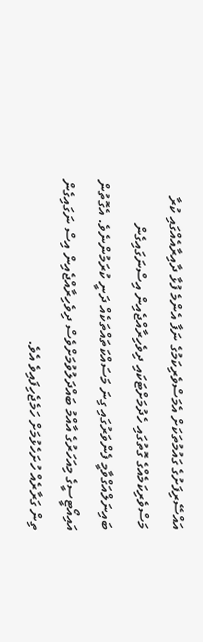އައްސޭރިފަށުގެ ގައުމުތަކަށް އެމަސްވެރިކަމުގެ ނަފާ އެންމެ ފުޅާ ދާއިރާއެއްގައި ކުރާ މަސްވެރިކަމެއްގެ ގޮތުގައި ހެދުމަށްޓަކައި ދިވެހިރާއްޖެއިން އިސްނަގައިގެން ބައިނަލްއަގްވާމީ ފެންވަރުގައި ގިނަ މަސައްކަތައްތަކެއް ދަނީ ކުރަމުންނެވެ. އެގޮތުން އައިއޯޓީސީގެ މިއަހަރުގެ އާއްމު ބައްދަލުވުމަށްވެސް ދިވެހިރާއްޖެއިން އިސް ނަގައިގެން ތިން ގަރާރެއް ހުށަހެޅުމަށް ހަމެޖެހިފައިވެ އެވެ.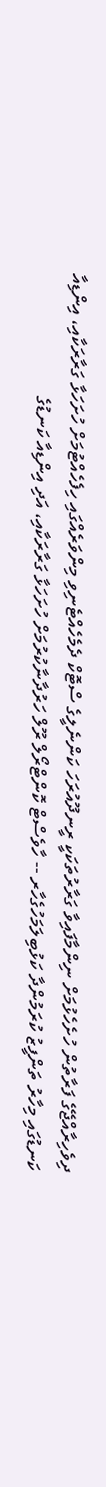ދިވެހިރާއްޖޭގެ ފަރާތުން ހުށެހެޅުމަށް ނިންމާފައިވާ ގަރާރުތަކަކީ ރީނދޫއުރަހަ ކަންނެލީގެ ސްޓޮކް ދެމެހެއްޓެނިވި މިންވަރެއްގައި ހިފެހެއްޓުމަށް ހުށަހަޅާ ގަރާރަކާއި، އިންޑިއާ ކަނޑުގައި މިހާރު ތަންފީޒު ކުރަމުންދާ ކަޅުބިލަމަހުގެހާރ -- ހާވެސްޓް ކޮންޓްރޯލް ރޫލް ހަރުދާނާކުރުމަށް ހުށަހަޅާ ގަރާރަކާއި، އަދި އިންޑިއާ ކަނޑުގެ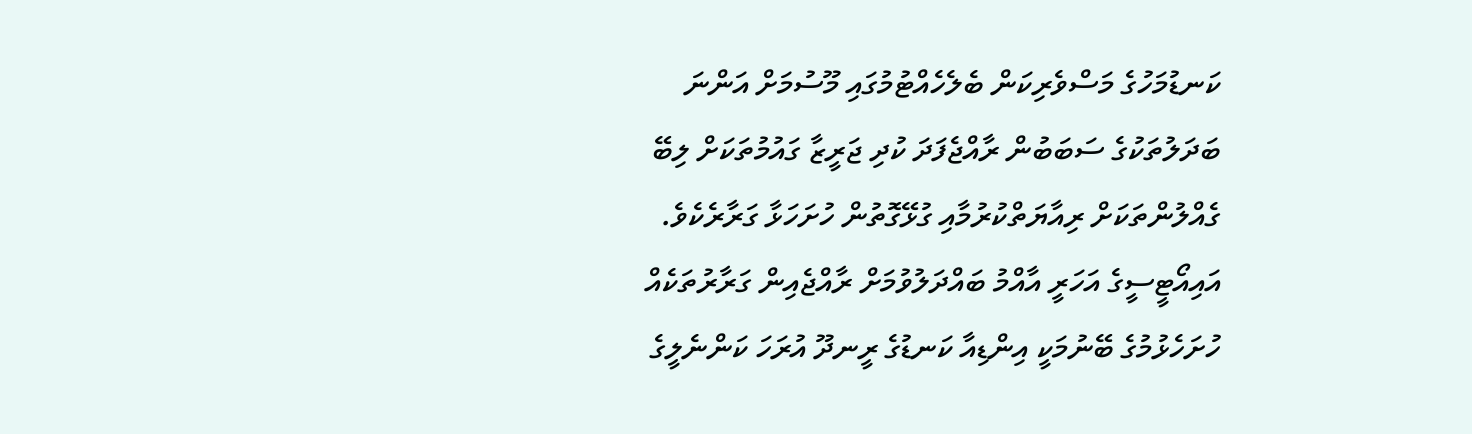ކަނޑުމަހުގެ މަސްވެރިކަން ބެލެހެއްޓުމުގައި މޫސުމަށް އަންނަ ބަދަލުތަކުގެ ސަބަބުން ރާއްޖެފަދަ ކުދި ޖަރީޒާ ގައުމުތަކަށް ލިބޭ ގެއްލުންތަކަށް ރިއާޔަތްކުރުމާއި ގުޅޭގޮތުން ހުށަހަޅާ ގަރާރެކެވެ.
އައިއޯޓީސީގެ އަހަރީ އާއްމު ބައްދަލުވުމަށް ރާއްޖެއިން ގަރާރުތަކެއް ހުށަހެޅުމުގެ ބޭނުމަކީ އިންޑިއާ ކަނޑުގެ ރީނދޫ އުރަހަ ކަންނެލީގެ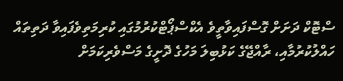ސްޓޮކް ދަށަށް ގޮސްފައިވާތީވެ އެކްސްޕޯޓްކުރުމުގައި ކުރިމަތިވެފައިވާ ދަތިތައް ހައްލުކުރުމާއި، ރާއްޖޭގެ ކަޅުބިލަ މަހުގެ ދޮށީގެ މަސްވެރިކަމަށް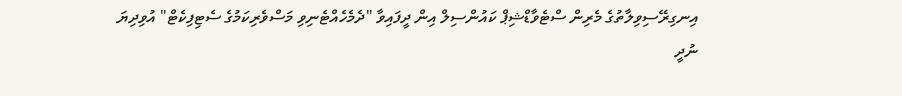އިނގިރޭސިވިލާތުގެ މެރިން ސްޓެވާޑްޝިޕް ކައުންސިލް އިން ދީފައިވާ "ދެމެހެއްޓެނިވި މަސްވެރިކަމުގެ ސެޓިފިކެޓް" އުވިދިޔަ ނުދީ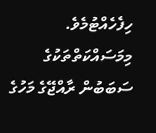ހިފެހެއްޓުމެވެ.
މިމަސައްކަތްތަކުގެ ސަބަބުން ރާއްޖޭގެ މަހުގެ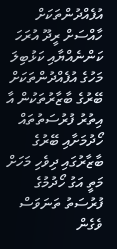އުފެއްދުންތަކަށް ހާއްސަށް ރީދޫ އުރަހަ ކަންނެއްޔާއި ކަޅުބިލަ މަހުގެ އުފެއްދުންތަކަށް ބޭރުގެ ބާޒާރުތަކުން އާ އިތުރު ފުރުސަތުތައް ހޯދުމަށާއި ބޭރުގެ ބާޒާރުގައި ދިވެހި މަހަށް މަތީ އަގު ހޯދުމުގެ ފުރުސަތު ތަނަވަސް ވެގެން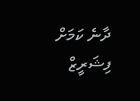ދާނެ ކަމަށް ފިޝަރީޒް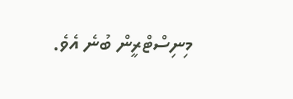މިނިސްޓްރީން ބުނެ އެވެ.